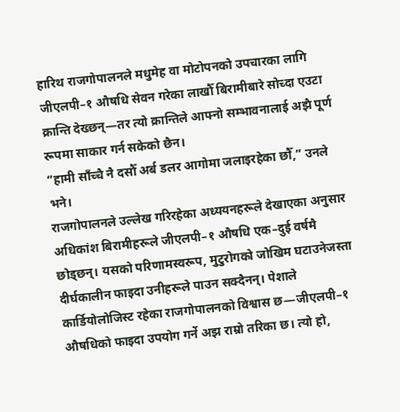हारिथ राजगोपालनले मधुमेह वा मोटोपनको उपचारका लागि जीएलपी–१ औषधि सेवन गरेका लाखौँ बिरामीबारे सोच्दा एउटा क्रान्ति देख्छन्—तर त्यो क्रान्तिले आफ्नो सम्भावनालाई अझै पूर्ण रूपमा साकार गर्न सकेको छैन।
“हामी साँच्चै नै दसौँ अर्ब डलर आगोमा जलाइरहेका छौँ,” उनले भने।
राजगोपालनले उल्लेख गरिरहेका अध्ययनहरूले देखाएका अनुसार अधिकांश बिरामीहरूले जीएलपी–१ औषधि एक–दुई वर्षमै छोड्छन्। यसको परिणामस्वरूप, मुटुरोगको जोखिम घटाउनेजस्ता दीर्घकालीन फाइदा उनीहरूले पाउन सक्दैनन्। पेशाले कार्डियोलोजिस्ट रहेका राजगोपालनको विश्वास छ—जीएलपी–१ औषधिको फाइदा उपयोग गर्ने अझ राम्रो तरिका छ। त्यो हो,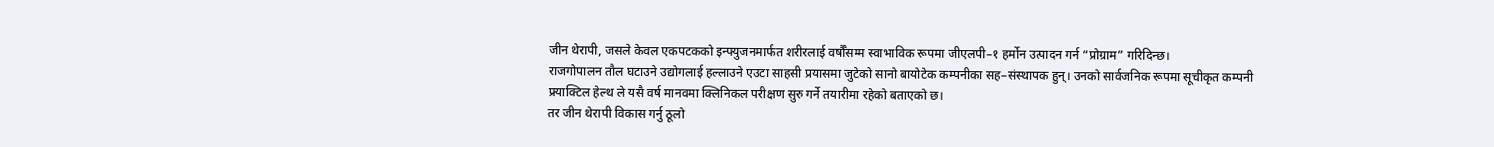जीन थेरापी, जसले केवल एकपटकको इन्फ्युजनमार्फत शरीरलाई वर्षौँसम्म स्वाभाविक रूपमा जीएलपी–१ हर्मोन उत्पादन गर्न “प्रोग्राम” गरिदिन्छ।
राजगोपालन तौल घटाउने उद्योगलाई हल्लाउने एउटा साहसी प्रयासमा जुटेको सानो बायोटेक कम्पनीका सह–संस्थापक हुन्। उनको सार्वजनिक रूपमा सूचीकृत कम्पनी फ्र्याक्टिल हेल्थ ले यसै वर्ष मानवमा क्लिनिकल परीक्षण सुरु गर्ने तयारीमा रहेको बताएको छ।
तर जीन थेरापी विकास गर्नु ठूलो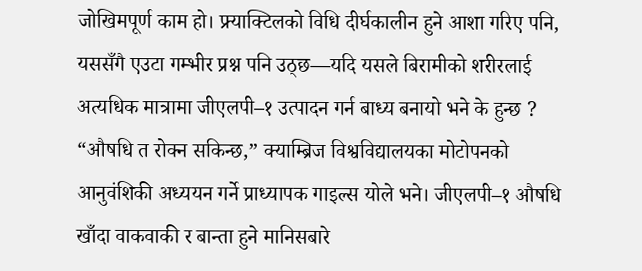जोखिमपूर्ण काम हो। फ्र्याक्टिलको विधि दीर्घकालीन हुने आशा गरिए पनि, यससँगै एउटा गम्भीर प्रश्न पनि उठ्छ—यदि यसले बिरामीको शरीरलाई अत्यधिक मात्रामा जीएलपी–१ उत्पादन गर्न बाध्य बनायो भने के हुन्छ ?
“औषधि त रोक्न सकिन्छ,” क्याम्ब्रिज विश्वविद्यालयका मोटोपनको आनुवंशिकी अध्ययन गर्ने प्राध्यापक गाइल्स योले भने। जीएलपी–१ औषधि खाँदा वाकवाकी र बान्ता हुने मानिसबारे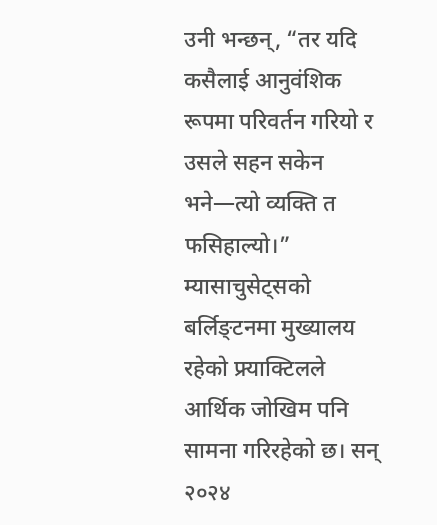उनी भन्छन्, “तर यदि कसैलाई आनुवंशिक रूपमा परिवर्तन गरियो र उसले सहन सकेन भने—त्यो व्यक्ति त फसिहाल्यो।”
म्यासाचुसेट्सको बर्लिङ्टनमा मुख्यालय रहेको फ्र्याक्टिलले आर्थिक जोखिम पनि सामना गरिरहेको छ। सन् २०२४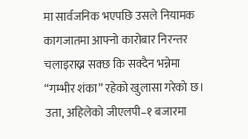मा सार्वजनिक भएपछि उसले नियामक कागजातमा आफ्नो कारोबार निरन्तर चलाइराख्न सक्छ कि सक्दैन भन्नेमा “गम्भीर शंका” रहेको खुलासा गरेको छ। उता, अहिलेको जीएलपी–१ बजारमा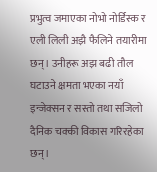प्रभुत्व जमाएका नोभो नोर्डिस्क र एली लिली अझै फैलिने तयारीमा छन्। उनीहरू अझ बढी तौल घटाउने क्षमता भएका नयाँ इन्जेक्सन र सस्तो तथा सजिलो दैनिक चक्की विकास गरिरहेका छन्।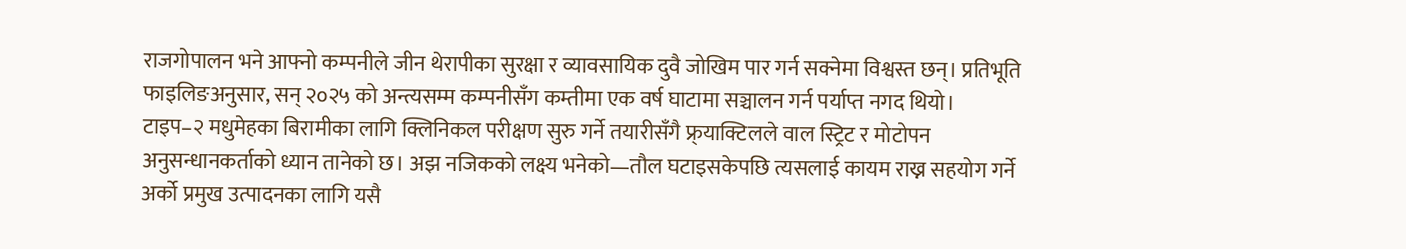राजगोपालन भने आफ्नो कम्पनीले जीन थेरापीका सुरक्षा र व्यावसायिक दुवै जोखिम पार गर्न सक्नेमा विश्वस्त छन्। प्रतिभूति फाइलिङअनुसार, सन् २०२५ को अन्त्यसम्म कम्पनीसँग कम्तीमा एक वर्ष घाटामा सञ्चालन गर्न पर्याप्त नगद थियो।
टाइप–२ मधुमेहका बिरामीका लागि क्लिनिकल परीक्षण सुरु गर्ने तयारीसँगै फ्र्याक्टिलले वाल स्ट्रिट र मोटोपन अनुसन्धानकर्ताको ध्यान तानेको छ। अझ नजिकको लक्ष्य भनेको—तौल घटाइसकेपछि त्यसलाई कायम राख्न सहयोग गर्ने अर्को प्रमुख उत्पादनका लागि यसै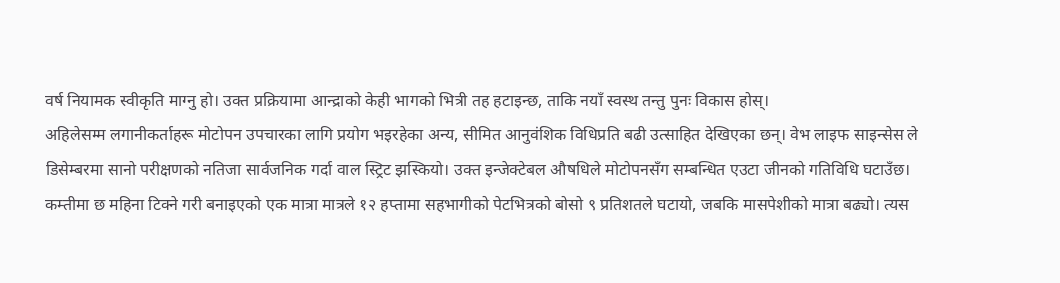वर्ष नियामक स्वीकृति माग्नु हो। उक्त प्रक्रियामा आन्द्राको केही भागको भित्री तह हटाइन्छ, ताकि नयाँ स्वस्थ तन्तु पुनः विकास होस्।
अहिलेसम्म लगानीकर्ताहरू मोटोपन उपचारका लागि प्रयोग भइरहेका अन्य, सीमित आनुवंशिक विधिप्रति बढी उत्साहित देखिएका छन्। वेभ लाइफ साइन्सेस ले डिसेम्बरमा सानो परीक्षणको नतिजा सार्वजनिक गर्दा वाल स्ट्रिट झस्कियो। उक्त इन्जेक्टेबल औषधिले मोटोपनसँग सम्बन्धित एउटा जीनको गतिविधि घटाउँछ। कम्तीमा छ महिना टिक्ने गरी बनाइएको एक मात्रा मात्रले १२ हप्तामा सहभागीको पेटभित्रको बोसो ९ प्रतिशतले घटायो, जबकि मासपेशीको मात्रा बढ्यो। त्यस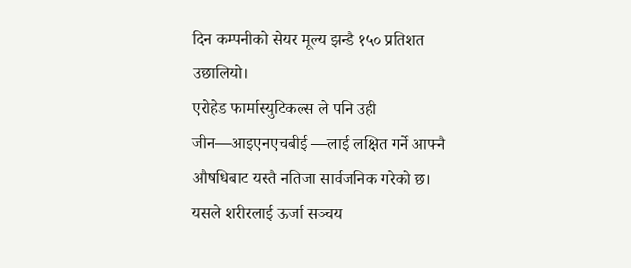दिन कम्पनीको सेयर मूल्य झन्डै १५० प्रतिशत उछालियो।
एरोहेड फार्मास्युटिकल्स ले पनि उही जीन—आइएनएचबीई —लाई लक्षित गर्ने आफ्नै औषधिबाट यस्तै नतिजा सार्वजनिक गरेको छ। यसले शरीरलाई ऊर्जा सञ्चय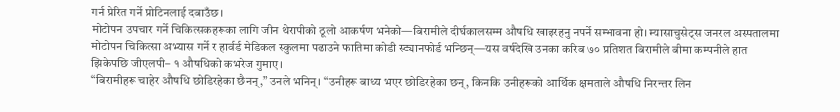गर्न प्रेरित गर्ने प्रोटिनलाई दबाउँछ।
मोटोपन उपचार गर्ने चिकित्सकहरूका लागि जीन थेरापीको ठूलो आकर्षण भनेको—बिरामीले दीर्घकालसम्म औषधि खाइरहनु नपर्ने सम्भावना हो। म्यासाचुसेट्स जनरल अस्पतालमा मोटोपन चिकित्सा अभ्यास गर्ने र हार्वर्ड मेडिकल स्कुलमा पढाउने फातिमा कोडी स्ट्यानफोर्ड भन्छिन्—यस वर्षदेखि उनका करिब ७० प्रतिशत बिरामीले बीमा कम्पनीले हात झिकेपछि जीएलपी– १ औषधिको कभरेज गुमाए।
“बिरामीहरू चाहेर औषधि छोडिरहेका छैनन्,” उनले भनिन्। “उनीहरू बाध्य भएर छोडिरहेका छन्, किनकि उनीहरूको आर्थिक क्षमताले औषधि निरन्तर लिन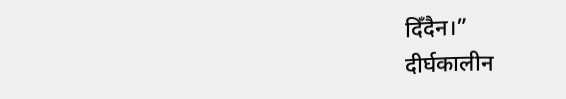दिँदैन।”
दीर्घकालीन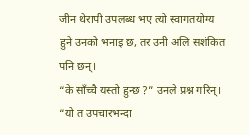जीन थेरापी उपलब्ध भए त्यो स्वागतयोग्य हुने उनको भनाइ छ, तर उनी अलि सशंकित पनि छन्।
“के साँच्चै यस्तो हुन्छ ?” उनले प्रश्न गरिन्। “यो त उपचारभन्दा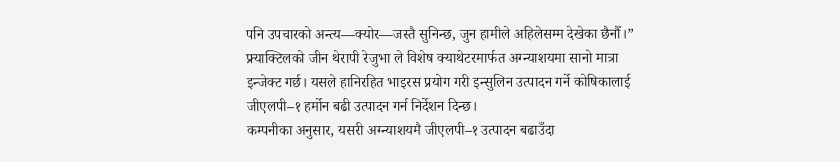पनि उपचारको अन्त्य—क्योर—जस्तै सुनिन्छ, जुन हामीले अहिलेसम्म देखेका छैनौँ।”
फ्र्याक्टिलको जीन थेरापी रेजुभा ले विशेष क्याथेटरमार्फत अग्न्याशयमा सानो मात्रा इन्जेक्ट गर्छ। यसले हानिरहित भाइरस प्रयोग गरी इन्सुलिन उत्पादन गर्ने कोषिकालाई जीएलपी–१ हर्मोन बढी उत्पादन गर्न निर्देशन दिन्छ।
कम्पनीका अनुसार, यसरी अग्न्याशयमै जीएलपी–१ उत्पादन बढाउँदा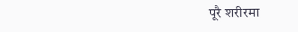पूरै शरीरमा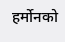हर्मोनको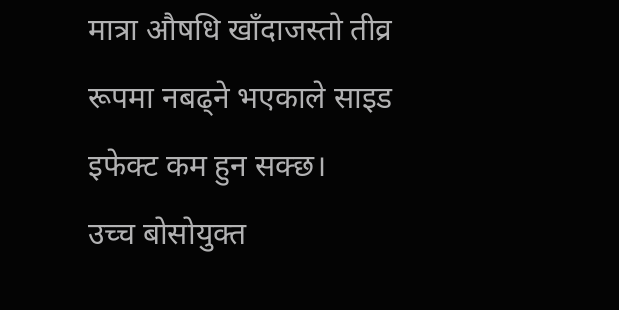मात्रा औषधि खाँदाजस्तो तीव्र रूपमा नबढ्ने भएकाले साइड इफेक्ट कम हुन सक्छ।
उच्च बोसोयुक्त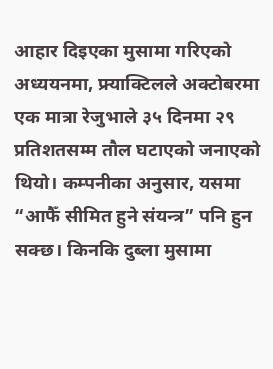आहार दिइएका मुसामा गरिएको अध्ययनमा, फ्र्याक्टिलले अक्टोबरमा एक मात्रा रेजुभाले ३५ दिनमा २९ प्रतिशतसम्म तौल घटाएको जनाएको थियो। कम्पनीका अनुसार, यसमा “आफैँ सीमित हुने संयन्त्र” पनि हुन सक्छ। किनकि दुब्ला मुसामा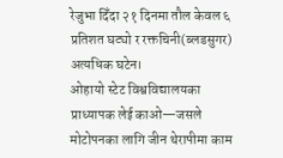रेजुभा दिँदा २१ दिनमा तौल केवल ६ प्रतिशत घट्यो र रक्तचिनी(ब्लडसुगर) अत्यधिक घटेन।
ओहायो स्टेट विश्वविद्यालयका प्राध्यापक लेई काओ—जसले मोटोपनका लागि जीन थेरापीमा काम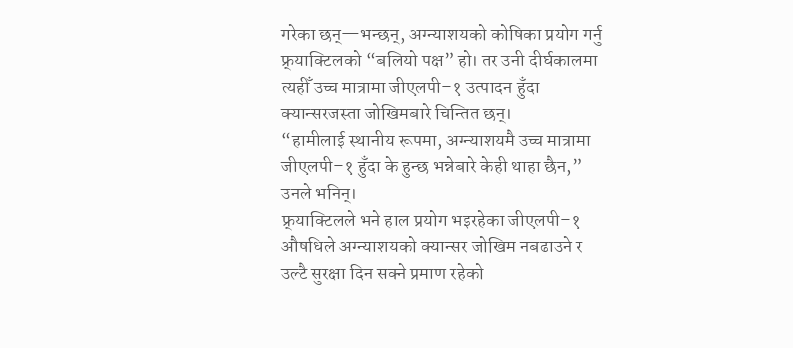गरेका छन्—भन्छन्, अग्न्याशयको कोषिका प्रयोग गर्नु फ्र्याक्टिलको “बलियो पक्ष” हो। तर उनी दीर्घकालमा त्यहीँ उच्च मात्रामा जीएलपी–१ उत्पादन हुँदा क्यान्सरजस्ता जोखिमबारे चिन्तित छन्।
“हामीलाई स्थानीय रूपमा, अग्न्याशयमै उच्च मात्रामा जीएलपी–१ हुँदा के हुन्छ भन्नेबारे केही थाहा छैन,” उनले भनिन्।
फ्र्याक्टिलले भने हाल प्रयोग भइरहेका जीएलपी–१ औषधिले अग्न्याशयको क्यान्सर जोखिम नबढाउने र उल्टै सुरक्षा दिन सक्ने प्रमाण रहेको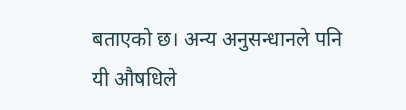बताएको छ। अन्य अनुसन्धानले पनि यी औषधिले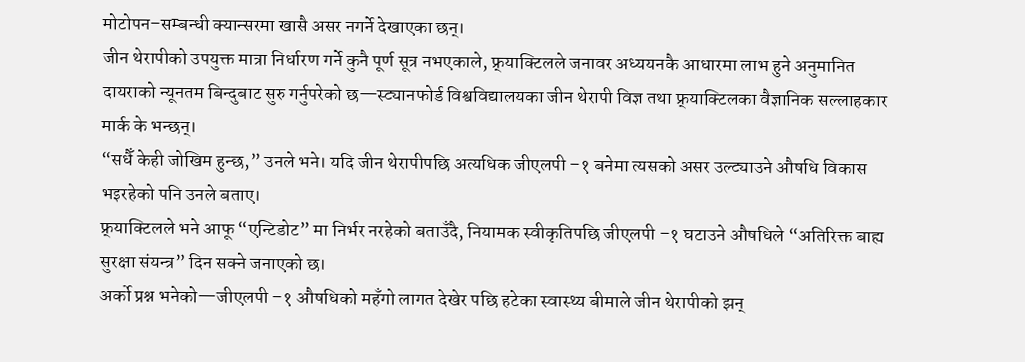मोटोपन–सम्बन्धी क्यान्सरमा खासै असर नगर्ने देखाएका छन्।
जीन थेरापीको उपयुक्त मात्रा निर्धारण गर्ने कुनै पूर्ण सूत्र नभएकाले, फ्र्याक्टिलले जनावर अध्ययनकै आधारमा लाभ हुने अनुमानित दायराको न्यूनतम बिन्दुबाट सुरु गर्नुपरेको छ—स्ट्यानफोर्ड विश्वविद्यालयका जीन थेरापी विज्ञ तथा फ्र्याक्टिलका वैज्ञानिक सल्लाहकार मार्क के भन्छन्।
“सधैँ केही जोखिम हुन्छ,” उनले भने। यदि जीन थेरापीपछि अत्यधिक जीएलपी –१ बनेमा त्यसको असर उल्ट्याउने औषधि विकास भइरहेको पनि उनले बताए।
फ्र्याक्टिलले भने आफू “एन्टिडोट” मा निर्भर नरहेको बताउँदै, नियामक स्वीकृतिपछि जीएलपी –१ घटाउने औषधिले “अतिरिक्त बाह्य सुरक्षा संयन्त्र” दिन सक्ने जनाएको छ।
अर्को प्रश्न भनेको—जीएलपी –१ औषधिको महँगो लागत देखेर पछि हटेका स्वास्थ्य बीमाले जीन थेरापीको झन्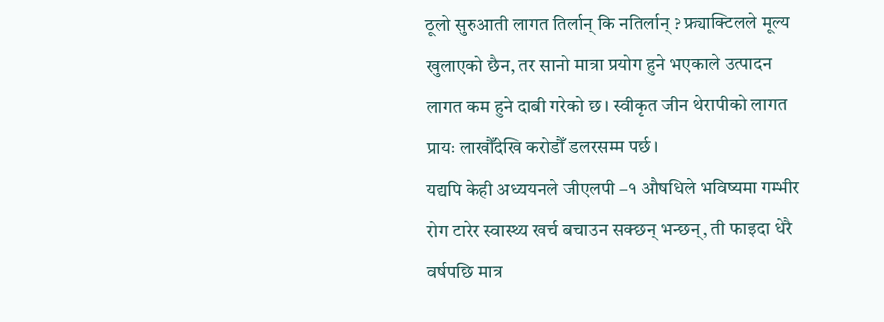ठूलो सुरुआती लागत तिर्लान् कि नतिर्लान् ? फ्र्याक्टिलले मूल्य खुलाएको छैन, तर सानो मात्रा प्रयोग हुने भएकाले उत्पादन लागत कम हुने दाबी गरेको छ। स्वीकृत जीन थेरापीको लागत प्रायः लाखौँदेखि करोडौँ डलरसम्म पर्छ।
यद्यपि केही अध्ययनले जीएलपी –१ औषधिले भविष्यमा गम्भीर रोग टारेर स्वास्थ्य खर्च बचाउन सक्छन् भन्छन्, ती फाइदा धेरै वर्षपछि मात्र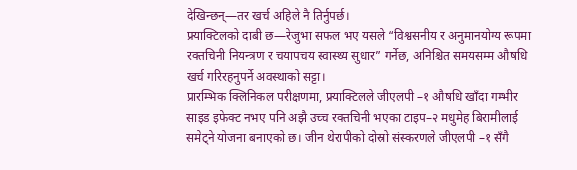देखिन्छन्—तर खर्च अहिले नै तिर्नुपर्छ।
फ्र्याक्टिलको दाबी छ—रेजुभा सफल भए यसले “विश्वसनीय र अनुमानयोग्य रूपमा रक्तचिनी नियन्त्रण र चयापचय स्वास्थ्य सुधार” गर्नेछ, अनिश्चित समयसम्म औषधि खर्च गरिरहनुपर्ने अवस्थाको सट्टा।
प्रारम्भिक क्लिनिकल परीक्षणमा, फ्र्याक्टिलले जीएलपी –१ औषधि खाँदा गम्भीर साइड इफेक्ट नभए पनि अझै उच्च रक्तचिनी भएका टाइप–२ मधुमेह बिरामीलाई समेट्ने योजना बनाएको छ। जीन थेरापीको दोस्रो संस्करणले जीएलपी –१ सँगै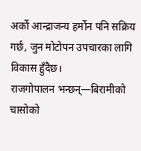अर्को आन्द्राजन्य हर्मोन पनि सक्रिय गर्छ, जुन मोटोपन उपचारका लागि विकास हुँदैछ।
राजगोपालन भन्छन्—बिरामीको चासोको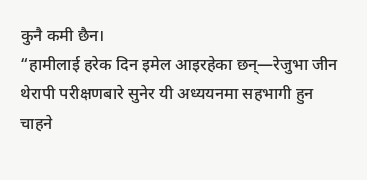कुनै कमी छैन।
“हामीलाई हरेक दिन इमेल आइरहेका छन्—रेजुभा जीन थेरापी परीक्षणबारे सुनेर यी अध्ययनमा सहभागी हुन चाहने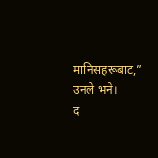मानिसहरूबाट,” उनले भने।
द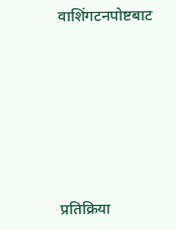वाशिंगटनपोष्टबाट








प्रतिक्रिया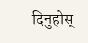दिनुहोस्